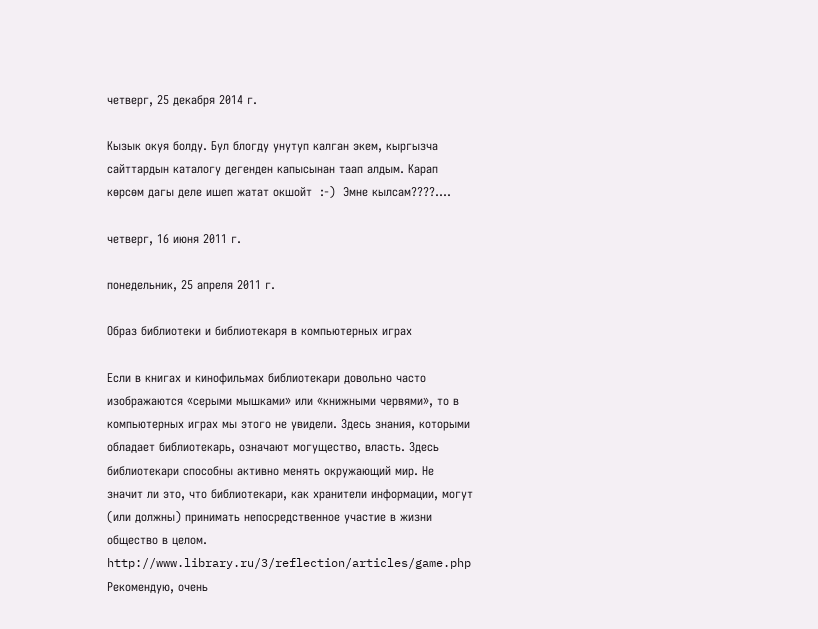четверг, 25 декабря 2014 г.

Кызык окуя болду. Бул блогду унутуп калган экем, кыргызча сайттардын каталогу дегенден капысынан таап алдым. Карап көрсөм дагы деле ишеп жатат окшойт  :-)  Эмне кылсам????....

четверг, 16 июня 2011 г.

понедельник, 25 апреля 2011 г.

Образ библиотеки и библиотекаря в компьютерных играх

Если в книгах и кинофильмах библиотекари довольно часто изображаются «серыми мышками» или «книжными червями», то в компьютерных играх мы этого не увидели. Здесь знания, которыми обладает библиотекарь, означают могущество, власть. Здесь библиотекари способны активно менять окружающий мир. Не значит ли это, что библиотекари, как хранители информации, могут (или должны) принимать непосредственное участие в жизни  общество в целом.
http://www.library.ru/3/reflection/articles/game.php  Рекомендую, очень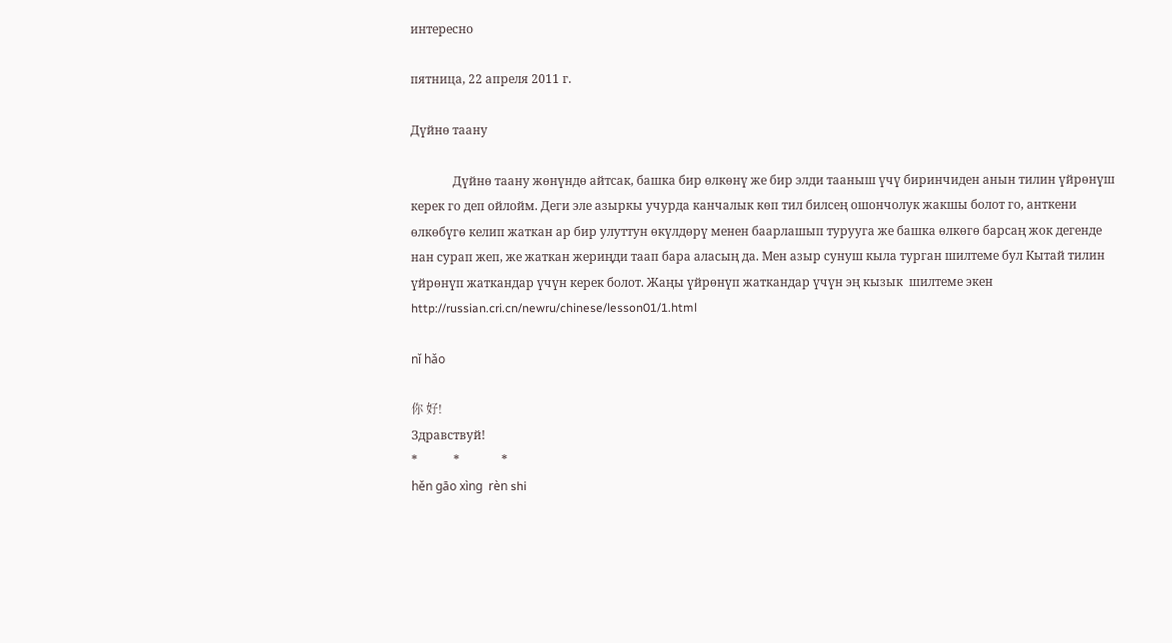интересно

пятница, 22 апреля 2011 г.

Дүйнө таану

              Дүйнө таану жөнүндө айтсак, башка бир өлкөнү же бир элди тааныш үчү биринчиден анын тилин үйрөнүш керек го деп ойлойм. Деги эле азыркы учурда канчалык көп тил билсең ошончолук жакшы болот го, анткени өлкөбүгө келип жаткан ар бир улуттун өкүлдөрү менен баарлашып турууга же башка өлкөгө барсаң жок дегенде нан сурап жеп, же жаткан жериңди таап бара аласың да. Мен азыр сунуш кыла турган шилтеме бул Кытай тилин үйрөнүп жаткандар үчүн керек болот. Жаңы үйрөнүп жаткандар үчүн эң кызык  шилтеме экен http://russian.cri.cn/newru/chinese/lesson01/1.html

nǐ hǎo

你 好!
Здравствуй!
*            *              *
hěn gāo xìng  rèn shi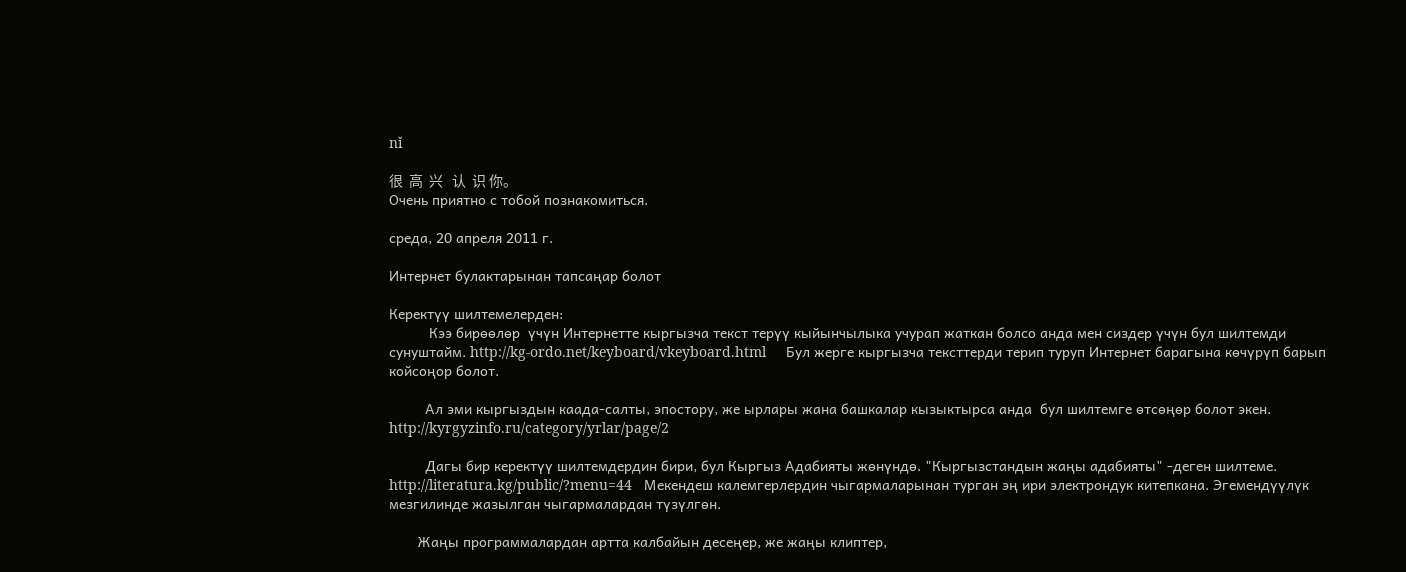nǐ

很  高  兴   认  识 你。
Очень приятно с тобой познакомиться.

среда, 20 апреля 2011 г.

Интернет булактарынан тапсаңар болот

Керектүү шилтемелерден:
          Кээ бирөөлөр  үчүн Интернетте кыргызча текст терүү кыйынчылыка учурап жаткан болсо анда мен сиздер үчүн бул шилтемди сунуштайм. http://kg-ordo.net/keyboard/vkeyboard.html     Бул жерге кыргызча тексттерди терип туруп Интернет барагына көчүрүп барып койсоңор болот.

         Ал эми кыргыздын каада-салты, эпостору, же ырлары жана башкалар кызыктырса анда  бул шилтемге өтсөңөр болот экен. http://kyrgyzinfo.ru/category/yrlar/page/2

         Дагы бир керектүү шилтемдердин бири, бул Кыргыз Адабияты жөнүндө. "Кыргызстандын жаңы адабияты" -деген шилтеме. http://literatura.kg/public/?menu=44   Мекендеш калемгерлердин чыгармаларынан турган эң ири электрондук китепкана. Эгемендүүлүк мезгилинде жазылган чыгармалардан түзүлгөн.

       Жаңы программалардан артта калбайын десеңер, же жаңы клиптер,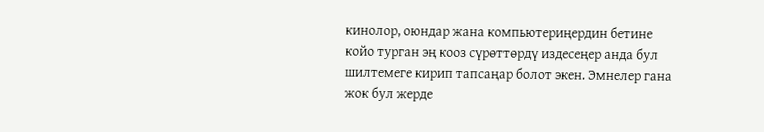кинолор, оюндар жана компьютериңердин бетине койо турган эң кооз сүрөттөрдү издесеңер анда бул шилтемеге кирип тапсаңар болот экен. Эмнелер гана жок бул жерде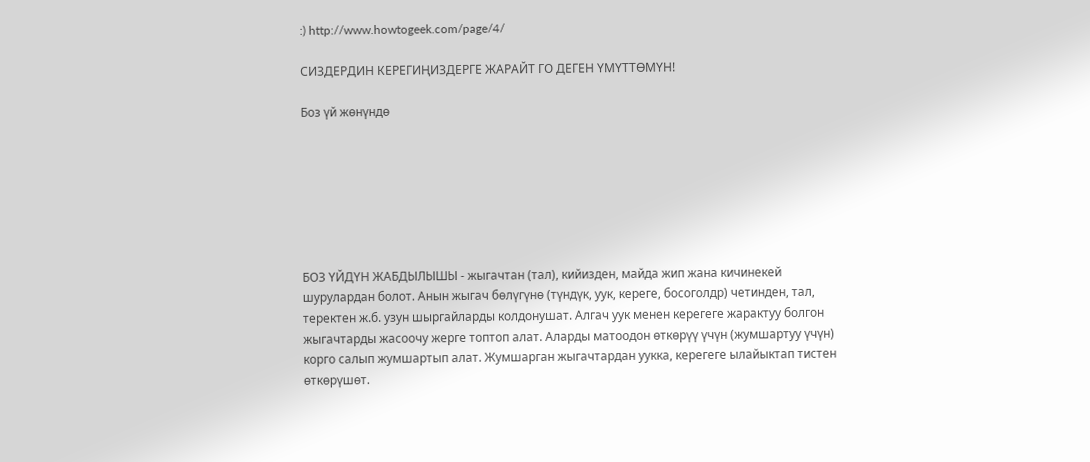:) http://www.howtogeek.com/page/4/

СИЗДЕРДИН КЕРЕГИҢИЗДЕРГЕ ЖАРАЙТ ГО ДЕГЕН ҮМҮТТӨМҮН!

Боз үй жөнүндө







БОЗ ҮЙДYН ЖАБДЫЛЫШЫ - жыгачтан (тал), кийизден, майда жип жана кичинекей шурулардан болот. Анын жыгач бөлүгүнө (түндүк, уук, кереге, босоголдр) четинден, тал, теректен ж.б. узун шыргайларды колдонушат. Алгач уук менен керегеге жарактуу болгон жыгачтарды жасоочу жерге топтоп алат. Аларды матоодон өткөрүү үчүн (жумшартуу үчүн) корго салып жумшартып алат. Жумшарган жыгачтардан уукка, керегеге ылайыктап тистен өткөрүшөт.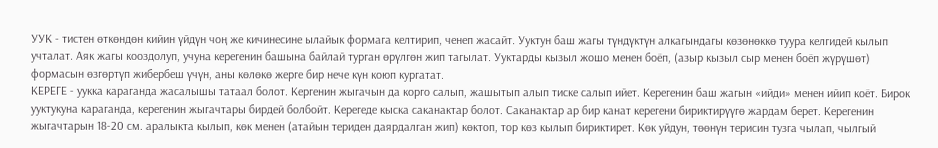УУК - тистен өткөндөн кийин үйдүн чоң же кичинесине ылайык формага келтирип, ченеп жасайт. Ууктун баш жагы түндүктүн алкагындагы көзөнөккө туура келгидей кылып учталат. Аяк жагы кооздолуп, учуна керегенин башына байлай турган өрүлгөн жип тагылат. Ууктарды кызыл жошо менен боёп, (азыр кызыл сыр менен боёп жүрүшөт) формасын өзгөртүп жибербеш үчүн, аны көлөкө жерге бир нече күн коюп кургатат.
КЕРЕГЕ - уукка караганда жасалышы татаал болот. Кергенин жыгачын да корго салып, жашытып алып тиске салып ийет. Керегенин баш жагын «ийди» менен ийип коёт. Бирок ууктукуна караганда, керегенин жыгачтары бирдей болбойт. Керегеде кыска саканактар болот. Саканактар ар бир канат керегени бириктирүүгө жардам берет. Керегенин жыгачтарын 18-20 см. аралыкта кылып, көк менен (атайын териден даярдалган жип) көктоп, тор көз кылып бириктирет. Көк уйдун, төөнүн терисин тузга чылап, чылгый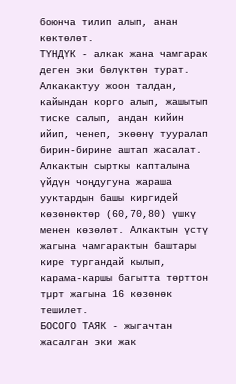боюнча тилип алып, анан көктөлөт.
ТYНДYК - алкак жана чамгарак деген эки бөлүктөн турат. Алкакактуу жоон талдан, кайындан корго алып, жашытып тиске салып, андан кийин ийип, ченеп, экөөнү тууралап бирин-бирине аштап жасалат. Алкактын сырткы капталына үйдүн чоңдугуна жараша ууктардын башы киргидей көзөнөктөр (60,70,80) үшкү менен көзөлөт. Алкактын үстү жагына чамгарактын баштары кире тургандай кылып, карама-каршы багытта төрттон тµрт жагына 16 көзөнөк тешилет.
БОСОГО ТАЯК - жыгачтан жасалган эки жак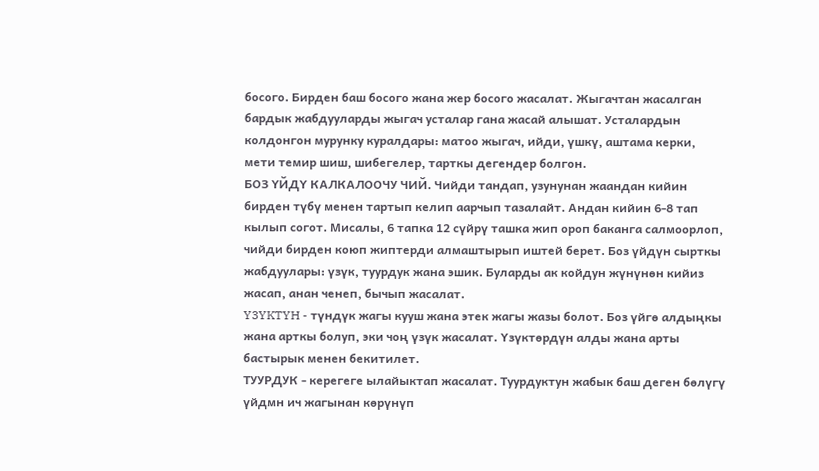босого. Бирден баш босого жана жер босого жасалат. Жыгачтан жасалган бардык жабдууларды жыгач усталар гана жасай алышат. Усталардын колдонгон мурунку куралдары: матоо жыгач, ийди, үшкү, аштама керки, мети темир шиш, шибегелер, тарткы дегендер болгон.
БОЗ YЙДY КАЛКАЛООЧУ ЧИЙ. Чийди тандап, узунунан жаандан кийин бирден түбү менен тартып келип аарчып тазалайт. Андан кийин 6-8 тап кылып согот. Мисалы, 6 тапка 12 сүйрү ташка жип ороп баканга салмоорлоп, чийди бирден коюп жиптерди алмаштырып иштей берет. Боз үйдүн сырткы жабдуулары: үзүк, туурдук жана эшик. Буларды ак койдун жүнүнөн кийиз жасап, анан ченеп, бычып жасалат.
Y3YKTYH - түндүк жагы кууш жана этек жагы жазы болот. Боз үйгө алдыңкы жана арткы болуп, эки чоң үзүк жасалат. Yзүктөрдүн алды жана арты бастырык менен бекитилет.
ТУУРДУК - керегеге ылайыктап жасалат. Туурдуктун жабык баш деген бөлүгү үйдмн ич жагынан көрүнүп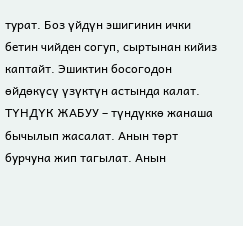турат. Боз үйдүн эшигинин ички бетин чийден согуп, сыртынан кийиз каптайт. Эшиктин босогодон өйдөкүсү үзүктүн астында калат.
ТYНДYК ЖАБУУ – түндүккө жанаша бычылып жасалат. Анын төрт бурчуна жип тагылат. Анын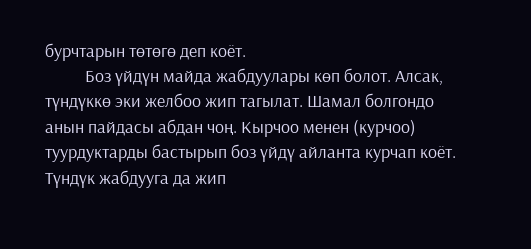бурчтарын төтөгө деп коёт.
          Боз үйдүн майда жабдуулары көп болот. Алсак, түндүккө эки желбоо жип тагылат. Шамал болгондо анын пайдасы абдан чоң. Кырчоо менен (курчоо) туурдуктарды бастырып боз үйдү айланта курчап коёт. Түндүк жабдууга да жип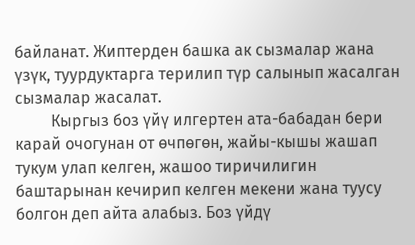байланат. Жиптерден башка ак сызмалар жана үзүк, туурдуктарга терилип түр салынып жасалган сызмалар жасалат.
         Кыргыз боз үйү илгертен ата-бабадан бери карай очогунан от өчпөгөн, жайы-кышы жашап тукум улап келген, жашоо тиричилигин баштарынан кечирип келген мекени жана туусу болгон деп айта алабыз. Боз үйдү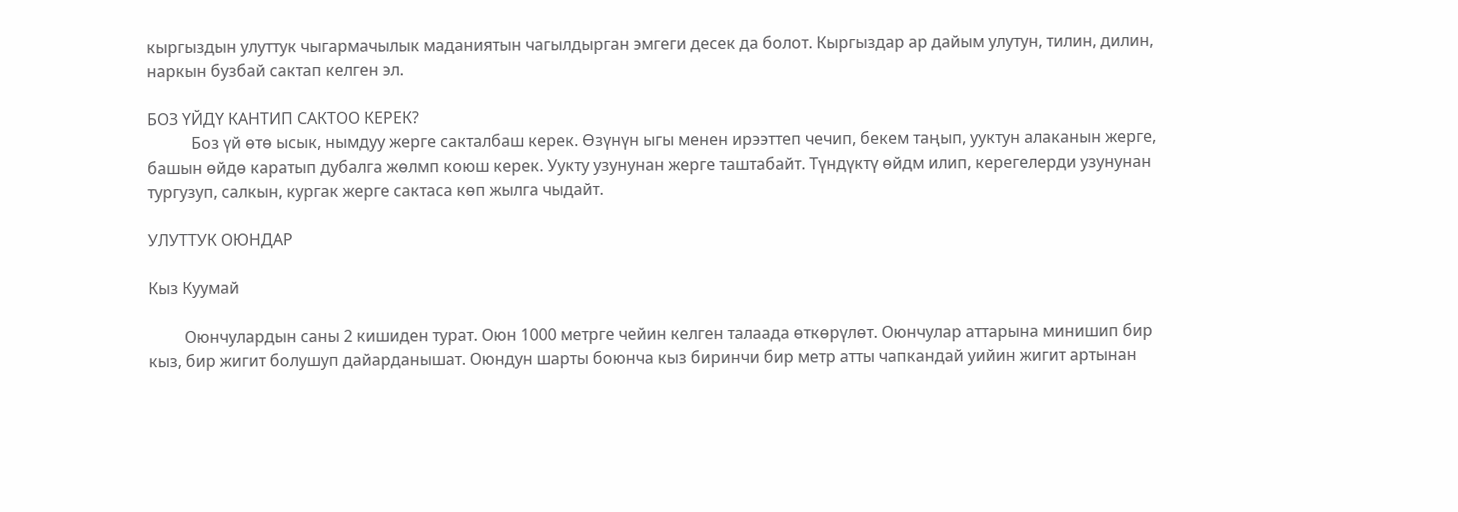кыргыздын улуттук чыгармачылык маданиятын чагылдырган эмгеги десек да болот. Кыргыздар ар дайым улутун, тилин, дилин, наркын бузбай сактап келген эл.

БОЗ YЙДY КАНТИП САКТОО КЕРЕК?
           Боз үй өтө ысык, нымдуу жерге сакталбаш керек. Өзүнүн ыгы менен ирээттеп чечип, бекем таңып, ууктун алаканын жерге, башын өйдө каратып дубалга жөлмп коюш керек. Уукту узунунан жерге таштабайт. Түндүктү өйдм илип, керегелерди узунунан тургузуп, салкын, кургак жерге сактаса көп жылга чыдайт.

УЛУТТУК ОЮНДАР

Кыз Куумай

         Оюнчулардын саны 2 кишиден турат. Оюн 1000 метрге чейин келген талаада өткөрүлөт. Оюнчулар аттарына минишип бир кыз, бир жигит болушуп дайарданышат. Оюндун шарты боюнча кыз биринчи бир метр атты чапкандай уийин жигит артынан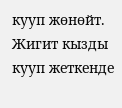кууп жөнөйт. Жигит кызды кууп жеткенде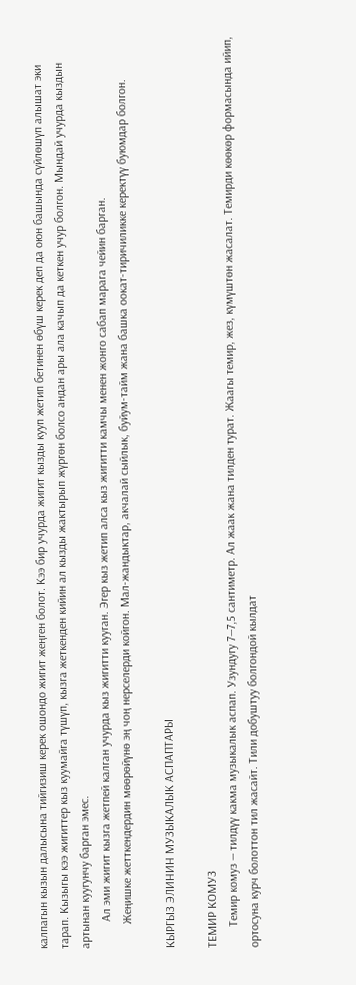калпагын кызын далысына тийгизиш керек ошондо жигит жеңген болот. Кээ бир учурда жигит кызды кууп жетип бетинен өбүш керек деп да оюн башында сүйлөшүп алышат эки тарап. Кызыгы кээ жигиттер кыз куумайга түшүп, кызга жеткенден кийин ал кызды жактырып жүргөн болсо андан ары ала качып да кеткен учур болгон. Мындай учурда кыздын артынан куугунчу барган эмес.
         Ал эми жигит кызга жетпей калган учурда кыз жигитти кууган. Эгер кыз жетип алса кыз жигитти камчы менен жонго сабап марага чейин барган.
        Жеңишке жетткендердин мөөрөйүнө эң чоң нерселерди койгон. Мал-жандыктар, акчалай сыйлык, буйум-тайм жана башка оокат-тиричиликке керектүү буюмдар болгон.

КЫРГЫЗ ЭЛИНИН МУЗЫКАЛЫК АСПАПТАРЫ

ТЕМИР КОМУЗ
       Темир комуз — тилдүү какма музыкалык аспап. Узундугу 7—7,5 сантиметр. Ал жаак жана тилден турат. Жаагы темир, жез, күмүштөн жасалат. Темирди көөкөр формасында ийип, ортосуна курч болоттон тил жасайт. Тили добуштуу болгондой кылдат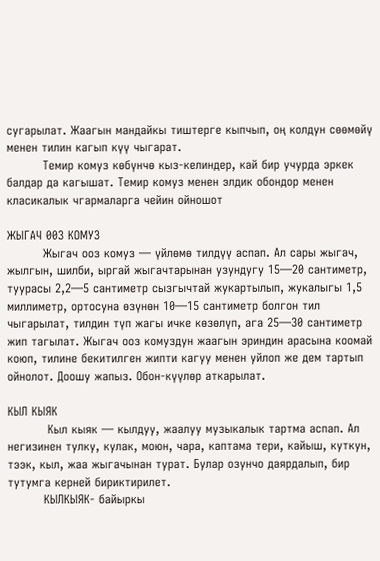сугарылат. Жаагын мандайкы тиштерге кыпчып, оң колдун сөөмөйү менен тилин кагып күү чыгарат.
         Темир комуз көбүнчө кыз-келиндер, кай бир учурда эркек балдар да кагышат. Темир комуз менен элдик обондор менен класикалык чгармаларга чейин ойношот

ЖЫГАЧ 003 КОМУЗ
         Жыгач ооз комуз — үйлөмө тилдүү аспап. Ал сары жыгач, жылгын, шилби, ыргай жыгачтарынан узундугу 15—20 сантиметр, туурасы 2,2—5 сантиметр сызгычтай жукартылып, жукалыгы 1,5 миллиметр, ортосуна өзүнөн 10—15 сантиметр болгон тил чыгарылат, тилдин түп жагы ичке көзөлүп, ага 25—30 сантиметр жип тагылат. Жыгач ооз комуздун жаагын эриндин арасына коомай коюп, тилине бекитилген жипти кагуу менен уйлоп же дем тартып ойнолот. Доошу жапыз. Обон-күүлөр аткарылат.

КЫЛ КЫЯК
          Кыл кыяк — кылдуу, жаалуу музыкалык тартма аспап. Ал негизинен тулку, кулак, моюн, чара, каптама тери, кайыш, куткун, тээк, кыл, жаа жыгачынан турат. Булар озунчо даярдалып, бир тутумга керней бириктирилет.
         КЫЛКЫЯК- байыркы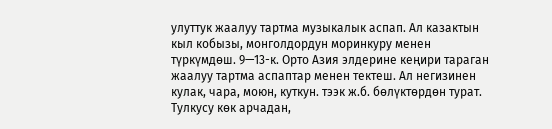улуттук жаалуу тартма музыкалык аспап. Ал казактын кыл кобызы, монголдордун моринкуру менен түркүмдөш. 9—13-к. Орто Азия элдерине кеңири тараган жаалуу тартма аспаптар менен тектеш. Ал негизинен кулак, чара, моюн, куткун. тээк ж.б. бөлүктөрдөн турат. Тулкусу көк арчадан,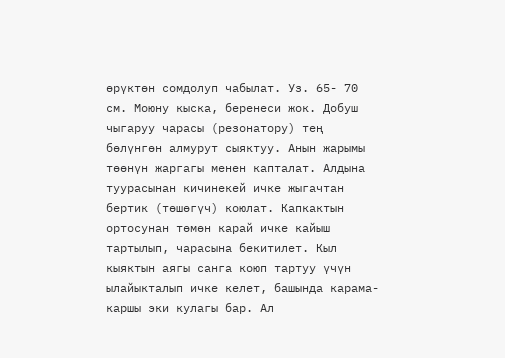өрүктөн сомдолуп чабылат. Уз. 65- 70 см. Моюну кыска, беренеси жок. Добуш чыгаруу чарасы (резонатору) тең бөлүнгөн алмурут сыяктуу. Анын жарымы төөнүн жаргагы менен капталат. Алдына туурасынан кичинекей ичке жыгачтан бертик (төшөгүч) коюлат. Капкактын ортосунан төмөн карай ичке кайыш тартылып, чарасына бекитилет. Кыл кыяктын аягы санга коюп тартуу үчүн ылайыкталып ичке келет, башында карама-каршы эки кулагы бар. Ал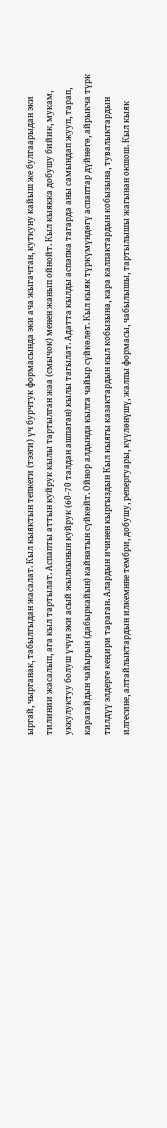ыргай, чырганак, табылгыдан жасалат. Кыл кыяктын тепкеги (тээги) үч бурчтук формасында эки ача жыгачтан, куткуну кайыш же булгаарыдан эки тилинии жасалып, ага кыл тартылат. Аспапты аттын куйрук кылы тартылган жаа (смычок) менен жанып ойнойт. Кыл кыякка добушу бийик, мукам, уккулуктуу болуш үчүн эки асый жылкынын куйрук (60-70 талдан ашпаган) кылы тагылат. Адатта кылды аспапка тагарда аны самындап жууп, тарап, карагайдын чайырын (дабыркайын) кайнатын сүйкөйт. Ойнор алдында кылга чайыр сүйкөлөт. Кыл кыяк түркүмүндөгү аспаптар дүйнөгө, айрыкча түрк тилдүү элдерге кеңири тараган. Алардын ичинен кыргыздын Кыл кыягы казактардын кыл кобызына, кара калпактардын кобызына, тувалыктардын илгесине, алтайлыктардын илкемнне тембри, добушу, репергуары, күүлөнүшү, жалпы формасы, чабылышы, тартылышы жагынан окшош. Кыл кыяк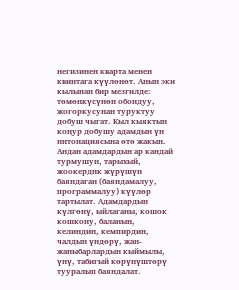негизинен кварта менен квинтага күүлөнөт. Анын эки кылынан бир мезгилде: төмөнкүсүнөн обондуу, жогоркусунан туруктуу добуш чыгат. Кыл кыяктын коңур добушу адамдын үн ннтонациясына өтө жакын. Андан адамдардын ар кандай турмушун, тарыхый, жоокерднк жүрүшүн баяндаган (баяндамалуу, программалуу) күүлөр тартылат. Адамдардын күлгөнү, ыйлаганы, кошок кошкону, баланын, келиндин, кемпирдин, чалдын үндөрү, жан-жаныбарлардын кыймылы, үнү, табигый көрүнүштөрү тууралып баяндалат.